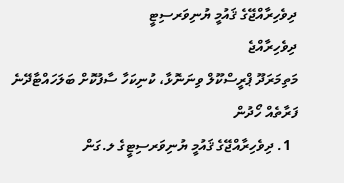ދިވެހިރާއްޖޭގެ ޤައުމީ ޔުނިވަރސިޓީ
ދިވެހިރާއްޖެ
މަތިމަރަދޫ ޕްރީސްކޫލް ވިނަނޮޅާ، ކުނިކަހާ ސާފުކޮށް ބަލަހައްޓާދޭނެ ފަރާތެއް ހޯދުން
  1. ދިވެހިރާއްޖޭގެ ޤައުމީ ޔުނިވަރސިޓީގެ ލ.ގަން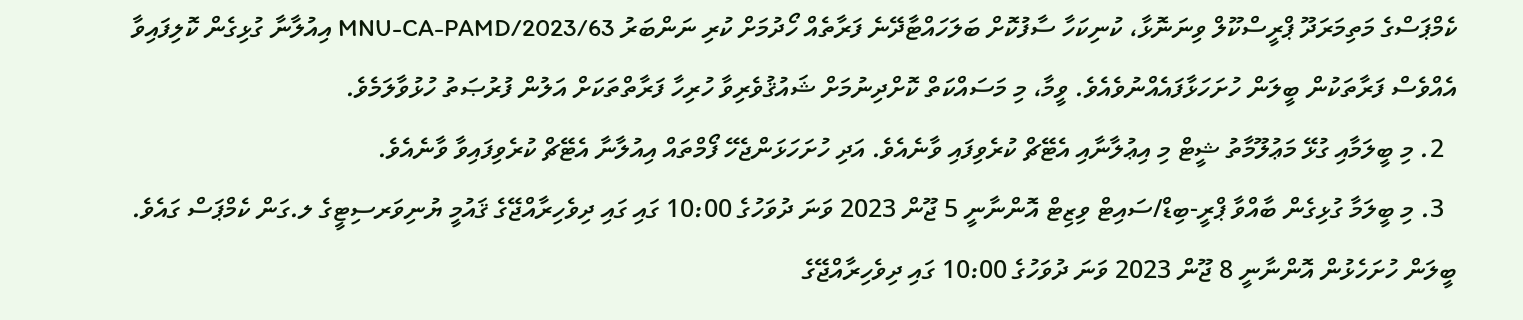ކެމްޕަސްގެ މަތިމަރަދޫ ޕްރީސްކޫލް ވިނަނޮޅާ، ކުނިކަހާ ސާފުކޮށް ބަލަހައްޓާދޭނެ ފަރާތެއް ހޯދުމަށް ކުރި ނަންބަރު MNU-CA-PAMD/2023/63 އިއުލާނާ ގުޅިގެން ކޮލިފައިވާ އެއްވެސް ފަރާތަކުން ބީލަން ހުށަހަޅާފައެއްނުވެއެވެ. ވީމާ، މި މަސައްކަތް ކޮށްދިނުމަށް ޝައުޤުވެރިވާ ހުރިހާ ފަރާތްތަކަށް އަލުން ފުރުޞަތު ހުޅުވާލަމެވެ.
  2. މި ބީލަމާއި ގުޅޭ މަޢުލޫމާތު ޝީޓް މި އިޢުލާނާއި އެޓޭޗް ކުރެވިފައި ވާނެއެވެ. އަދި ހުށަހަޅަންޖެހޭ ފޯމްތައް އިއުލާނާ އެޓޭޗް ކުރެވިފައިވާ ވާނެއެވެ.
  3. މި ބީލަމާ ގުޅިގެން ބާއްވާ ޕްރީ-ބިޑް/ސައިޓް ވިޒިޓް އޮންނާނީ 5 ޖޫން 2023 ވަނަ ދުވަހުގެ 10:00 ގައި ގައި ދިވެހިރާއްޖޭގެ ޤައުމީ ޔުނިވަރސިޓީގެ ލ.ގަން ކެމްޕަސް ގައެވެ. ބީލަން ހުށަހެޅުން އޮންނާނީ 8 ޖޫން 2023 ވަނަ ދުވަހުގެ 10:00 ގައި ދިވެހިރާއްޖޭގެ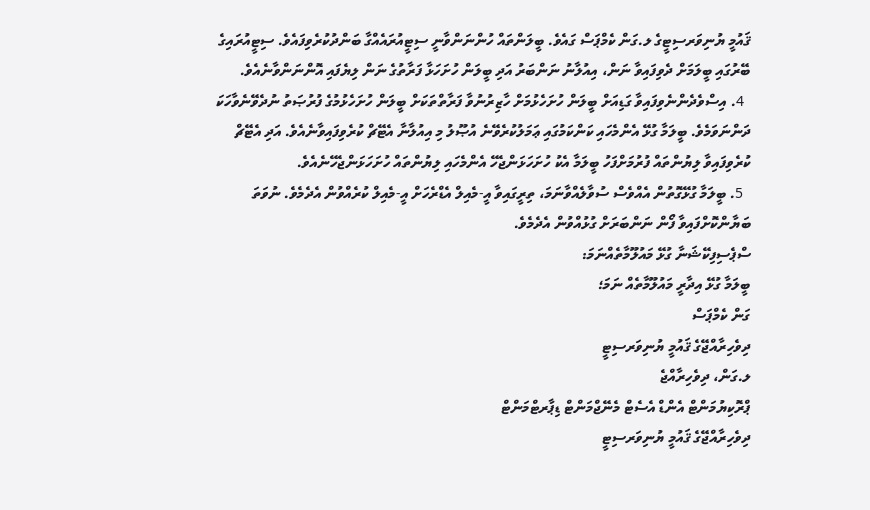ޤައުމީ ޔުނިވަރސިޓީގެ ލ.ގަން ކެމްޕަސް ގައެވެ. ބީލަންތައް ހުންނަންވާނީ ސިޓީއުރައެއްގާ ބަންދުކުރެވިފައެވެ. ސިޓީއުރައިގެ ބޭރުގައި ބީލަމަށް ދެވިފައިވާ ނަން، އިއުލާނު ނަންބަރު އަދި ބީލަން ހުށަހަޅާ ފަރާތުގެ ނަން ލިޔެފައި އޮންނަންވާނެއެވެ.
  4. އިސްވެދެންނެވިފައިވާ ގަޑިއަށް ބީލަން ހުށަހެޅުމަށް ހާޒިރުނުވާ ފަރާތްތަކަށް ބީލަން ހުށަހެޅުމުގެ ފުރުޞަތު ނުދެވޭނެވާހަކަ ދަންނަވަމެވެ. ބީލަމާ ގުޅޭ އެންމެހައި ކަންކަމުގައި ޢަމަލުކުރެވޭނެ އުޞޫލު މި އިއުލާނާ އެޓޭޗް ކުރެވިފައިވާނެއެވެ. އަދި އެޓޭޗް ކުރެވިފައިވާ ލިޔުންތައް ފުރުމަށްފަހު ބީލަމާ އެކު ހުށަހަޅަންޖެހޭ އެންމެހައި ލިޔުންތައް ހުށަހަޅަންޖެހޭނެއެވެ.
  5. ބީލަމާ ގުޅޭގޮތުން އެއްވެސް ސުވާލެއްވާނަމަ، ތިރީގައިވާ އީ-މެއިލް އެޑްރެހަށް އީ-މެއިލް ކުރެއްވުން އެދެމެވެ. ނުވަތަ ބަޔާންކޮށްފައިވާ ފޯން ނަންބަރަށް ގުޅުއްވުން އެދެމެވެ.
ސްޕެސިފިކޭޝަނާ ގުޅޭ މައުލޫމާތެއްނަމަ:
ބީލަމާ ގުޅޭ އިދާރީ މައުލޫމާތެއް ނަމަ؛
ގަން ކެމްޕަސް
ދިވެހިރާއްޖޭގެ ޤައުމީ ޔުނިވަރސިޓީ
ލ.ގަން، ދިވެހިރާއްޖެ
ޕްރޮކިޔުމަންޓް އެންޑް އެސެޓް މެނޭޖްމަންޓް ޑިޕާރޓްމަންޓް
ދިވެހިރާއްޖޭގެ ޤައުމީ ޔުނިވަރސިޓީ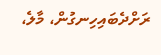ރަށްދެބައިހިނގުން، މާލެ،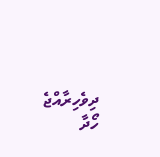ދިވެހިރާއްޖެ
ހޯދާ